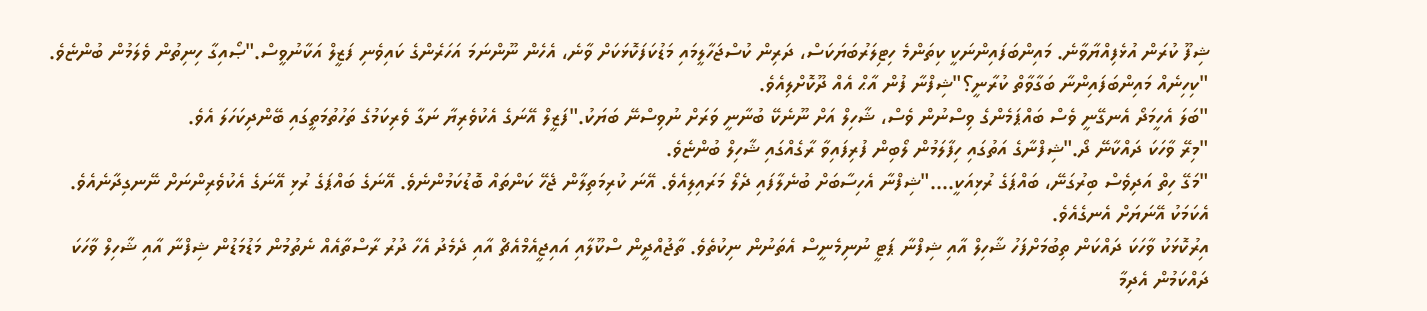ޝިފޫ ކުރަން އުޅެފިއްޔާވާނެ. މައިންބަފައިންނަކީ ކިތަންމެ ހިޓިލަރުބަޔަކަސް، ދަރިން ކުސްޖަހާލީމައި މަޑުކަފަކޮޅަކަށް ވާނެ، އެހެން ނޫންނަމަ އަހަރެންގެ ކައިވެނި ފަޒީލް އަކާނުވީސް."ޞޯއިގާ ހިނިތުން ވެލަމުން ބުންޏެވެ.
"ކިހިނެއް މައިންބަފައިންނާ ބަގާވާތް ކުރާނީ؟"ޝިފްނާ ފުން އާޙް އެއް ދޫކޮށްލިއެވެ.
"ބަލަ އެހީމަދޯ އެނގޭނީ ވެސް ބައްޕަމެންގެ ވިސްނުން ވެސް، ޝާހިލް އަށް ނޫނެކޭ ބުނާނީ ވަރަށް ނުވިސްނޭ ބަޔަކު."ފަޒީލް އޭނަގެ އެކުވެރިޔާ ނަގާ ވެރިކަމުގެ ތަހުތުމަތީގައި ބޭންދިކަހަލަ އެވެ.
"މިރޭ ވާހަކަ ދައްކާނޭ ދޯ."ޝިފްނާގެ އަތުގައި ހިފާލަމުން ލޯބިން ފުރިފައިވާ ރާގެއްގައި ޝާހިލް ބުންޏެވެ.
"މަގޭ ހިތް އަދިވެސް ބިރުގަނޭ، ބައްޕަގެ ރުޅިއަކީ...."ޝިފްނާ އެހިސާބަށް ބުނެލާފައި ދެލޯ މަރައިލިއެވެ. އޭނަ ކުރިމަތިލާން ޖެހޭ ކަންތައް ބޮޑުކަމުންނެވެ. އޭނަގެ ބައްޕަގެ ރުޅި އޭނަގެ އެކުވެރިންނަށް ނޭނގިދާނެއެވެ. އެކަމަކު އޭނަޔަށް އެނގެއެވެ.
އިރުކޮޅަކު ވާހަކަ ދައްކަން ތިބުމަށްފަހު ޝާހިލް އާއި ޝިފްނާ ޕަޓީ ނުނިމެނީސް އެތަނުން ނިކުތެވެ. ތާޖުއްދީން ސްކޫލާއި އައިޖީއެމްއެޗް އާއި ދެމެދު އެހާ ދުރު ރާސްތާއެއް ނެތުމުން މަޑުމަޑުން ޝިފްނާ އާއި ޝާހިލް ވާހަކަ ދައްކަމުން އެދިމާ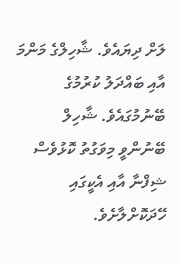ލަށް ދިޔައެވެ. ޝާހިލްގެ މަންމަ އާއި ބައްދަލު ކުރުމުގެ ބޭނުމުގައެވެ. ޝާހިލް ބޭނުންވީ މިވަގުތު ކޮޅުވެސް ޝިފްނާ އާއި އެކީގައި ހޭދަކޮށްލާށެވެ.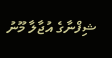ޝިފްނާގެ އުޖާލާ މޫނު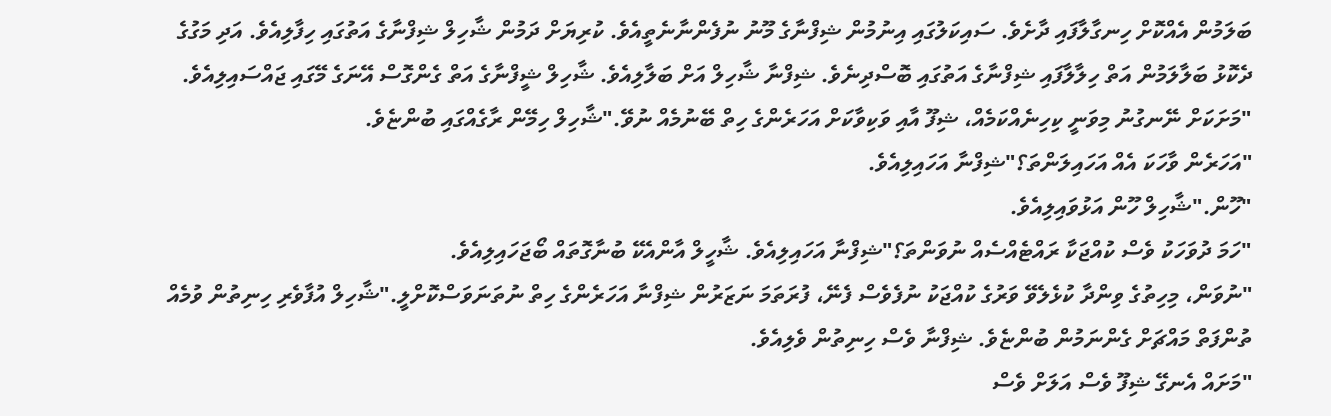ބަލަމުން އެއްކޮށް ހިނގާލާފައި ދާށެވެ. ސައިކަލުގައި އިނުމުން ޝިފްނާގެ މޫނު ނުފެންނާނެތީއެވެ. ކުރިޔަށް ދަމުން ޝާހިލް ޝިފްނާގެ އަތުގައި ހިފާލިއެވެ. އަދި މަގުގެ ދެކޮޅު ބަލާލަމުން އަތް ހިލާލާފައި ޝިފްނާގެ އަތުގައި ބޮސްދިނެވެ. ޝިފްނާ ޝާހިލް އަށް ބަލާލިއެވެ. ޝާހިލް ޝީފްނާގެ އަތް ގެންގޮސް އޭނަގެ މޭގައި ޖައްސައިލިއެވެ.
"މަށަކަށް ނޭނގުނު މިވަނީ ކިހިނެއްކަމެއް، ޝިފޫ އާއި ވަކިވާކަށް އަހަރެންގެ ހިތް ބޭނުމެއް ނުވޭ."ޝާހިލް ހިމޭން ރާގެއްގައި ބުންޏެވެ.
"އަހަރެން ވާހަކަ އެއް އަހައިލަންތަ؟"ޝިފްނާ އަހައިލިއެވެ.
"ހޫން."ޝާހިލް ހޫން އަޅުވައިލިއެވެ.
"ހަމަ ދުވަހަކު ވެސް ކުއްޖަކާ ރައްޓެއްސެއް ނުވަންތަ؟"ޝިފްނާ އަހައިލިއެވެ. ޝާހީލް އާންއެކޭ ބުނާގޮތައް ބޯޖަހައިލިއެވެ.
"ނުވަން، މިހިތުގެ ވިންދާ ކުޅެލެވޭ ވަރުގެ ކުއްޖަކު ނުފެވެސް ފެނޭ، ފުރަތަމަ ނަޒަރުން ޝިފްނާ އަހަރެންގެ ހިތް ނުތަނަވަސްކޮށްލީ."ޝާހިލް އުފާވެރި ހިނިތުން ވުމެއް ތުންފަތް މައްޗަށް ގެންނަމުން ބުންޏެވެ. ޝިފްނާ ވެސް ހިނިތުން ވެލިއެވެ.
"މަށައް އެނގޭ ޝިފޫ ވެސް އަލަށް ވެސް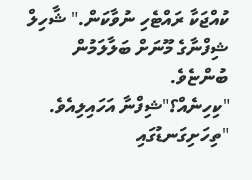ކުއްޖަކާ ރައްޓެހި ނުވާކަން." ޝާހިލް ޝިފްނާގެ މޫނަށް ބަލާލަމުން ބުންޏެވެ.
"ކިހިނެއް؟"ޝިފްނާ އަހައިލިއެވެ.
"ތިހަށިގަނޑުގައި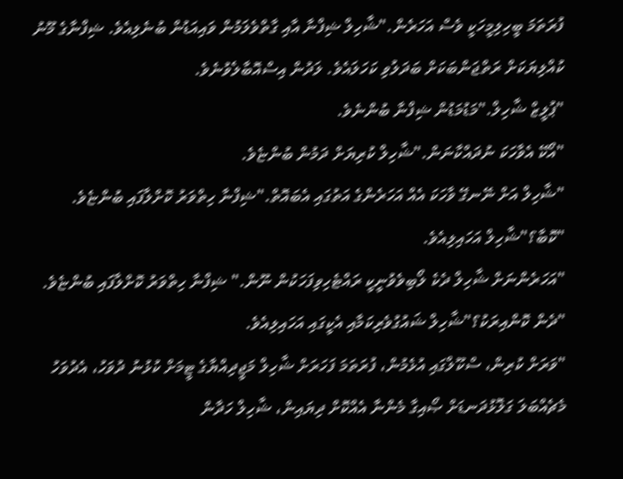ފުރަތަމަ ބީހިލިމީހަކީ ވެސް އަހަރެން."ޝާހިލް ޝިފްނާ އާއި ގާތްވެލަމުން ވައިއަޑުން ބުނެލިއެވެ. ޝިފްނާގެ މޫނު ކުއްލިޔަކަށް ރަތްޖަންބަކަށް ބަދަލުވި ކަހަލައެވެ. ލަދުން އިސްއޮބާލެވުނެވެ.
"ޕުލީޒް ޝާހިލް."މަޑުމަޑުން ޝިފްނާ ބުންނެވެ.
"އޯކޭ އެވާހަކަ ނުދައްކާނަން."ޝާހިލް ކުރިޔަށް ދަމުން ބުންޏެވެ.
"ޝާހިލް އަށް ނޭނގޭ ވާހަކަ އެއް އަހަރެންގެ އަތުގައި އެބައޮތް."ޝިފްނާ ހިތްވަރު ކޮށްލާފައި ބުންޏެވެ.
"ކޮބާ؟"ޝާހިލް އަހައިލިއެވެ.
"އަހަރެންނަށް ޝާހިލް ދެކެ ލޯބިވެވުނީކީ ރައްޓެހިވިފަހަކުން ނޫން." ޝިފްނާ ހިތްވަރު ކޮށްލާފައި ބުންޏެވެ.
"ދެން ކޮންއިރަކު؟"ޝާހިލް ޝައުގުވެރިކަމާއި އެކީގައި އަހައިލިއެވެ.
"ވަރަށް ކުރިން، ސްކޫލްގައި އުޅެމުން، ފުރަތަމަ ފަހަރަށް ޝާހިލް މަޖީދިއްޔާގެ ޓީމަށް ކުޅުނު ދުވަހު، އެދުވަހު މެޗެއްބަލަ ގަލޮޅުދަނޑަށް ޞޯއިގާ މެންނާ އެއްކޮށް ދިޔައިން، ޝާހިލް ހަދާން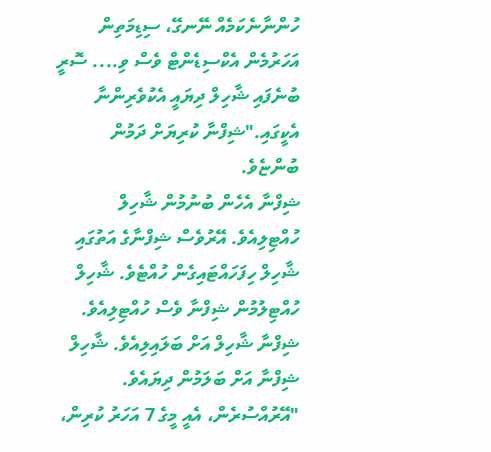ހުންނާނެކަމެއް ނޭނގޭ، ސިޑިމަތިން އަހަރުމެން އެކްސިޑެންޓް ވެސް ވި.... ސޮރީ ބުނެފައި ޝާހިލް ދިޔައީ އެކުވެރިންނާ އެކީގައި."ޝިފްނާ ކުރިޔަށް ދަމުން ބުންޏެވެ.
ޝިފްނާ އެހެން ބުނުމުން ޝާހިލް ހުއްޓިލިއެވެ. އޭރުވެސް ޝިފްނާގެ އަތުގައި ޝާހިލް ހިފަހައްޓައިގެން ހުއްޓެވެ. ޝާހިލް ހުއްޓިލުމުން ޝިފްނާ ވެސް ހުއްޓިލިއެވެ. ޝިފްނާ ޝާހިލް އަށް ބަލައިލިއެވެ. ޝާހިލް ޝިފްނާ އަށް ބަލަމުން ދިޔައެވެ.
"އޭރުއްސުރެން، އެއީ މީގެ 7 އަހަރު ކުރިން،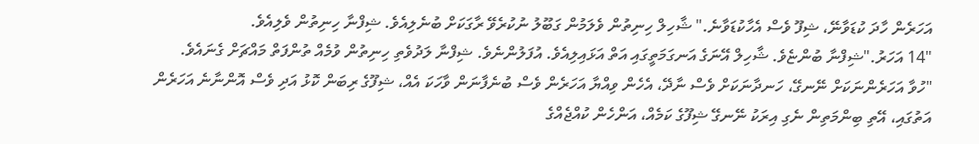އަހަރެން ހާދަ ކުޑަވާނޭ، ޝިފޫ ވެސް އެހާކުޑަވާނެ." ޝާހިލް ހިނިތުން ވެލަމުން ގަބޫލު ނުކުރެވޭ ރާގަކަށް ބުނެލިއެވެ. ޝިފްނާ ހިނިތުން ވެލިއެވެ.
"14 އަހަރު."ޝިފްނާ ބުންޏެވެ. ޝާހިލް އޭނަގެ އަނގަމަތީގައި އަތް އަޅައިލިއެވެ. އުފަލުންނެވެ. ޝިފްނާ ލަދުވެތި ހިނިތުން ވުމެއް ތުންފަތް މައްޗަށް ގެނައެވެ.
"ހުވާ އަހަރެންނަކަށް ނޭނގޭ، ހަނދާނަކަށް ވެސް ނާދޭ، އެހެން ވިއްޔާ އަހަރެން ވެސް ބުނެފާނަން ވާހަކަ އެއް، ޝިފޫގެ ރިބަން ކޮޅު އަދި ވެސް އޮންނާނެ އަހަރެން އަތުގައި، އޭތި ބިންމަތިން ނެގި އިރަކު ނޭނގޭ ޝިފޫގެ ކަމެއް، އަންހެން ކުއްޖެއްގެ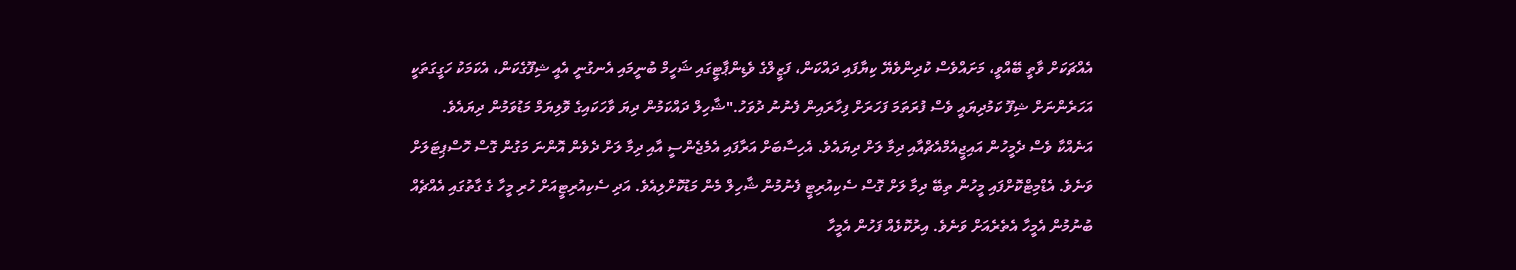އެއްޗަކަށް ވާތީ ބޭއްވީ، މަށައްވެސް ކުދިންވެޔޭ ކިޔާފައި ދައްކަން، ފަޒީލްގެ ވެޑިންޕާޓީގައި ޝަހީމް ބުނީމައި އެނގުނީ އެއީ ޝިފޫގެކަން، އެކަމަކު ހަގީގަތަކީ އަހަރެންނަށް ޝިފޫ ކަމުދިޔައީ ވެސް ފުރަތަމަ ފަހަރަށް ފިހާރައިން ފެނުނު ދުވަހު."ޝާހިލް ދައްކަމުން ދިޔަ ވާހަކައިގެ ވޮލިޔަމް މަޑުވަމުން ދިޔައެވެ.
އަނެއްކާ ވެސް ދެމީހުން އައިޖީއެމްއެޗްއާއި ދިމާ ލަށް ދިޔައެވެ. އެހިސާބަށް އަރާފައި އެމެޖެންސީ އާއި ދިމާ ލަށް ދެވެން އޮންނަ މަގުން ގޮސް ހޮސްޕިޓަލަށް ވަނެވެ. އެޑްމިޓްކޮށްފައި މީހުން ތިބޭ ދިމާ ލަށް ގޮސް ސެކިއުރިޓީ ފެނުމުން ޝާހިލް މެން މަޑުކޮށްލިއެވެ. އަދި ސެކިއުރިޓީއަށް ހުރި މީހާ ގެ ގާތުގައި އެއްޗެއް ބުނުމުން އެމީހާ އެތެރެއަށް ވަނެވެ. އިރުކޮޅެއް ފަހުން އެމީހާ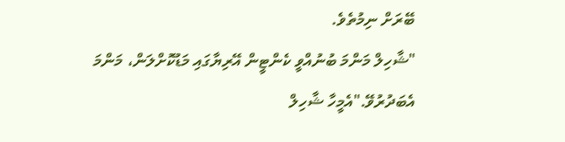ބޭރަށް ނިމުތެވެ.
"ޝާހިލް މަންމަ ބުނުއްވީ ކެންޓީން އޭރިޔާގައި މަޑުކޮށްލަން، މަންމަ އެބަދުރުވޭ."އެމީހާ ޝާހިލް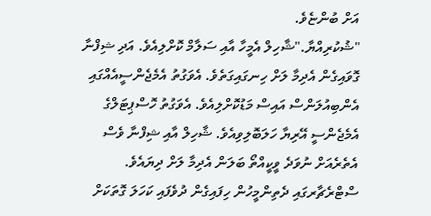އަށް ބުންޏެވެ.
"ޝުކުރިއްޔާ."ޝާހިލް އެމީހާ އާއި ސަލާމް ކޮށްލިއެވެ. އަދި ޝިފްނާ ގޮވައިގެން އެދިމާ ލަށް ހިނގައިގަތެވެ. އެވަގުތު އެމެޖެންސީއެއްގައި އެންބިއުލަންސް އައިސް މަޑުކޮށްލިއެވެ. އެވަގުތު ހޮސްޕިޓަލްގެ އެމެޖެންސީ އޭރިޔާ ހަލަބޮލިވިއެވެ. ޝާހިލް އާއި ޝިފްނާ ވެސް އެތެރެއަށް ނުވަދެ ވީކީއްތޯ ބަލަން އެދިމާ ލަށް ދިޔައެވެ. ސްޓްރެޗާރގައި ދެތިންމީހުން ހިފައިގެން ދުވެފައި ކަހަލަ ގޮތަކަށް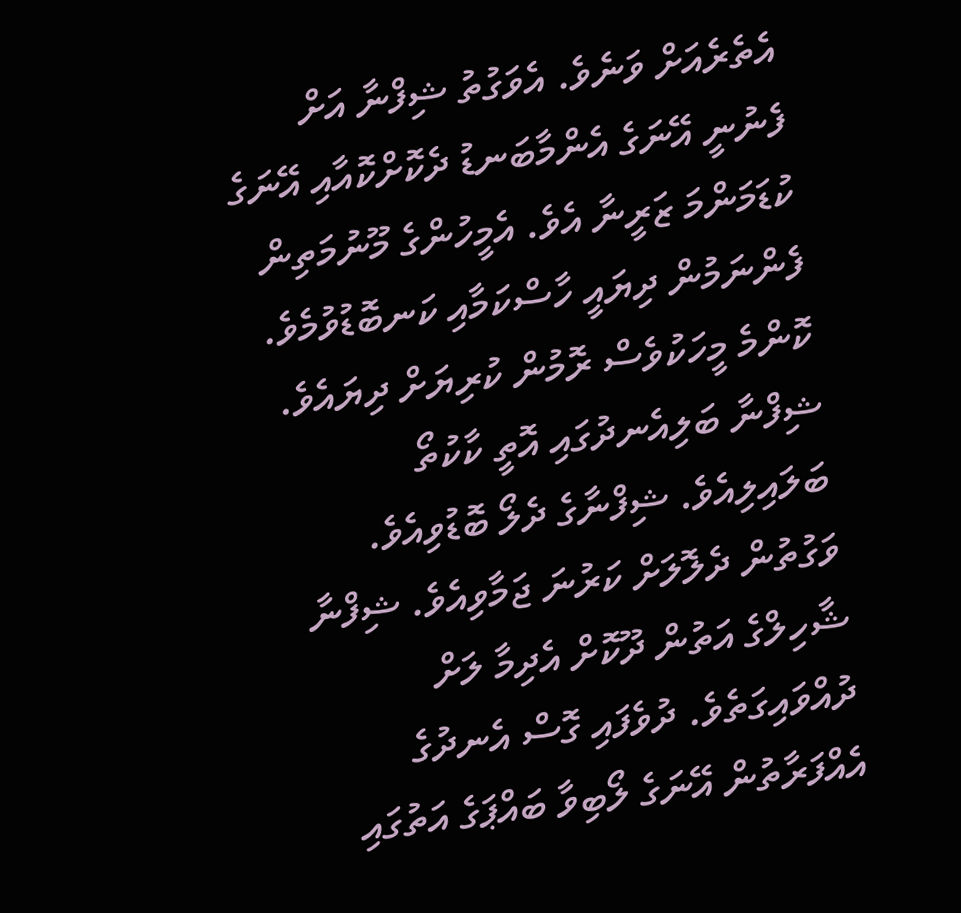އެތެރެއަށް ވަނެވެ. އެވަގުތު ޝިފްނާ އަށް ފެނުނީ އޭނަގެ އެންމާބަނޑު ދެކޮށްކޮއާއި އޭނަގެ ކުޑަމަންމަ ޒަރީނާ އެވެ. އެމީހުންގެ މޫނުމަތިން ފެންނަމުން ދިޔައީ ހާސްކަމާއި ކަނބޮޑުވުމެވެ. ކޮންމެ މީހަކުވެސް ރޮމުން ކުރިޔަށް ދިޔައެވެ. ޝިފްނާ ބަލިއެނދުގައި އޮތީ ކާކުތޯ ބަލައިލިއެވެ. ޝިފްނާގެ ދެލޯ ބޮޑުވިއެވެ. ވަގުތުން ދެލޮލަށް ކަރުނަ ޖަމާވިއެވެ. ޝިފްނާ ޝާހިލްގެ އަތުން ދޫކޮށް އެދިމާ ލަށް ދުއްވައިގަތެވެ. ދުވެފައި ގޮސް އެނދުގެ އެއްފަރާތުން އޭނަގެ ލޯބިވާ ބައްޕަގެ އަތުގައި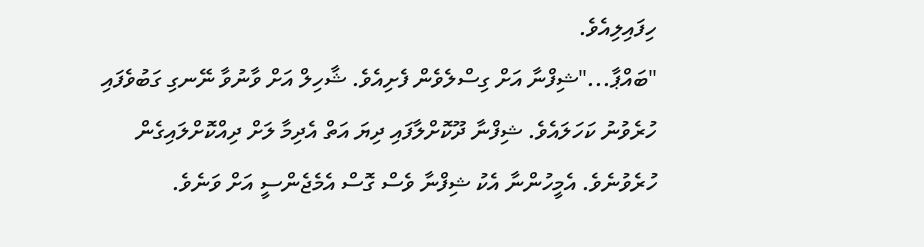ހިފައިލިއެވެ.
"ބައްޕާ..."ޝިފްނާ އަށް ގިސްލެވެން ފެށިއެވެ. ޝާހިލް އަށް ވާނުވާ ނޭނގި ގަބުވެފައި ހުރެވުނު ކަހަލައެވެ. ޝިފްނާ ދޫކޮށްލާފައި ދިޔަ އަތް އެދިމާ ލަށް ދިއްކޮށްލައިގެން ހުރެވުނެވެ. އެމީހުންނާ އެކު ޝިފްނާ ވެސް ގޮސް އެމެޖެންސީ އަށް ވަނެވެ.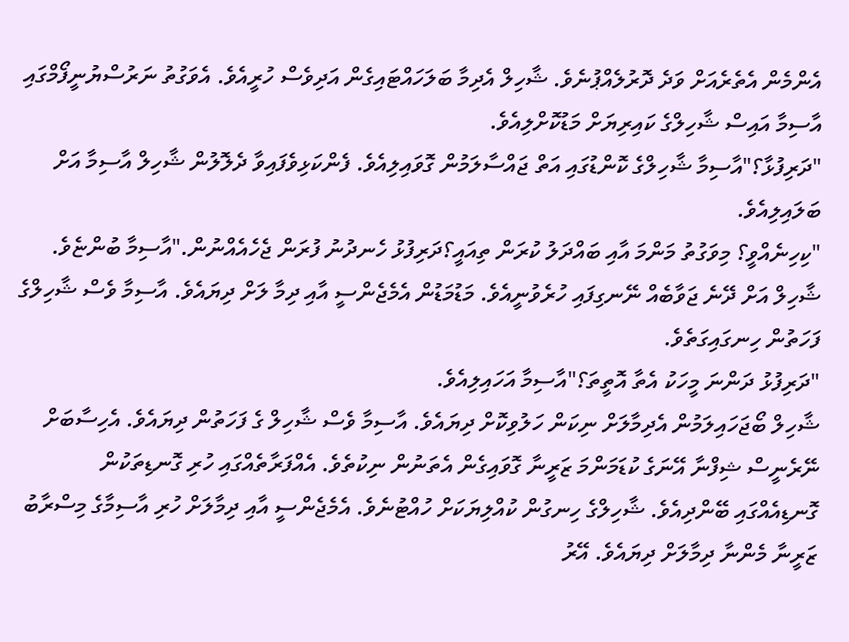އެންމެން އެތެރެއަށް ވަދެ ދޮރުލެއްޕުނެވެ. ޝާހިލް އެދިމާ ބަލަހައްޓައިގެން އަދިވެސް ހުރީއެވެ. އެވަގުތު ނަރުސްޔުނީފޯމްގައި އާސިމާ އައިސް ޝާހިލްގެ ކައިރިޔަށް މަޑުކޮށްލިއެވެ.
"ދަރިފުޅާ؟"އާސިމާ ޝާހިލްގެ ކޮންޑުގައި އަތް ޖައްސާލަމުން ގޮވައިލިއެވެ. ފެންކަޅިވެފައިވާ ދެލޮލުން ޝާހިލް އާސިމާ އަށް ބަލައިލިއެވެ.
"ކިހިނެއްވީ؟ މިވަގުތު މަންމަ އާއި ބައްދަލު ކުރަން ތިއައީ؟ދަރިފުޅު ހެނދުނު ފުރަން ޖެހެއެއްނުން."އާސިމާ ބުންޏެވެ. ޝާހިލް އަށް ދޭނެ ޖަވާބެއް ނޭނގިފައި ހުރެވުނީއެވެ. މަޑުމަޑުން އެމެޖެންސީ އާއި ދިމާ ލަށް ދިޔައެވެ. އާސިމާ ވެސް ޝާހިލްގެ ފަހަތުން ހިނގައިގަތެވެ.
"ދަރިފުޅު ދަންނަ މީހަކު އެތާ އޮތީތަ؟"އާސިމާ އަހައިލިއެވެ.
ޝާހިލް ބޯޖަހައިލަމުން އެދިމާލަށް ނިކަން ހަލުވިކޮށް ދިޔައެވެ. އާސިމާ ވެސް ޝާހިލް ގެ ފަހަތުން ދިޔައެވެ. އެހިސާބަށް ނޭރެނީސް ޝިފްނާ އޭނަގެ ކުޑަމަންމަ ޒަރީނާ ގޮވައިގެން އެތަނުން ނިކުތެވެ. އެއްފަރާތެއްގައި ހުރި ގޮނޑިތަކުން ގޮނޑިއެއްގައި ބޭންދިއެވެ. ޝާހިލްގެ ހިނގުން ކުއްލިޔަކަށް ހުއްޓުނެވެ. އެމެޖެންސީ އާއި ދިމާލަށް ހުރި އާސިމާގެ މިސްރާބު ޒަރީނާ މެންނާ ދިމާލަށް ދިޔައެވެ. އޭރު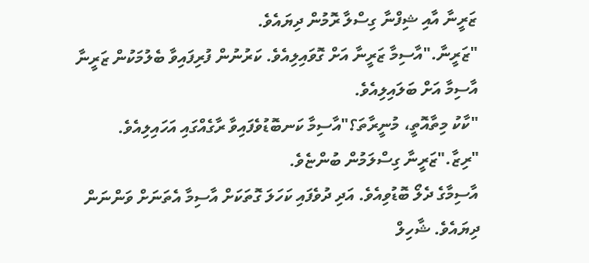ޒަރީނާ އާއި ޝިފްނާ ގިސްލާ ރޮމުން ދިޔައެވެ.
"ޒަރީނާ."އާސިމާ ޒަރީނާ އަށް ގޮވައިލިއެވެ. ކަރުނުން ފުރިފައިވާ ބެލުމަކުން ޒަރީނާ އާސިމާ އަށް ބަލައިލިއެވެ.
"ކާކު މިތާއޮތީ، މުނީރާތަ؟"އާސިމާ ކަނބޮޑުވެފައިވާ ރާގެއްގައި އަހައިލިއެވެ.
"ރިޒާ."ޒަރީނާ ގިސްލަމުން ބުންޏެވެ.
އާސިމާގެ ދެލޯ ބޮޑުވިއެވެ. އަދި ދުވެފައި ކަހަލަ ގޮތަކަށް އާސިމާ އެތަނަށް ވަންނަން ދިޔައެވެ. ޝާހިލް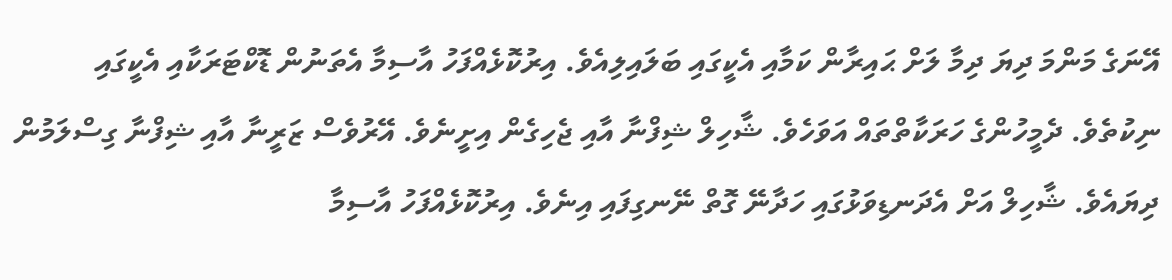އޭނަގެ މަންމަ ދިޔަ ދިމާ ލަށް ޙައިރާން ކަމާއި އެކީގައި ބަލައިލިއެވެ. އިރުކޮޅެއްފަހު އާސިމާ އެތަނުން ޑޮކްޓަރަކާއި އެކީގައި ނިކުތެވެ. ދެމީހުންގެ ހަރަކާތްތައް އަވަހެވެ. ޝާހިލް ޝިފްނާ އާއި ޖެހިގެން އިށީނެވެ. އޭރުވެސް ޒަރީނާ އާއި ޝިފްނާ ގިސްލަމުން ދިޔައެވެ. ޝާހިލް އަށް އެދަނޑިވަޅުގައި ހަދާނޭ ގޮތް ނޭނގިފައި އިނެވެ. އިރުކޮޅެއްފަހު އާސިމާ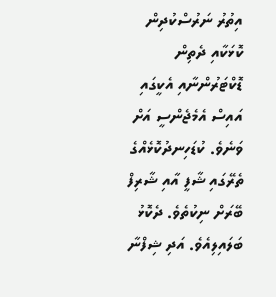އިތުރު ނަރުސްކުދިން ކޮޅަކާއި ދެތިން ޑޮކްޓަރުންނާއި އެކީގައި އައިސް އެމެޖެންސީ އަށް ވަނެވެ. ކުޑަހިނދުކޮޅެއްގެ ތެރޭގައި ޝާފީ އާއި ޝާރިފް ބޭރަށް ނިކުތެވެ. ދެކޮޅު ބަލައިލިއެވެ. އަދި ޝިފްނާ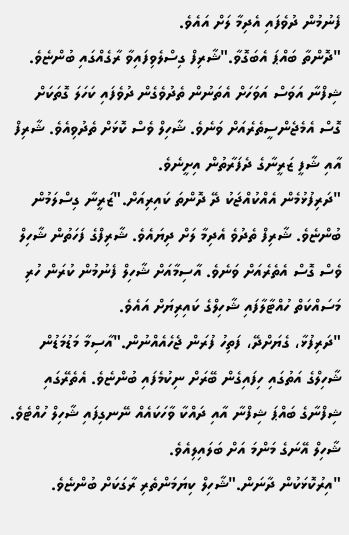ފެނުމުން ދުވެފައި އެދިމާ ލަށް އައެވެ.
"ދޮންތާ ބައްޕަ އެބަގޮވާ."ޝާރިފް ގިސްލެވިފައިވާ ރާގެއްގައި ބުންޏެވެ.
ޝިފްނާ އަވަސް އަވަހަށް އެތަނުން ތެދުވެގެން ދުވެފައި ކަހަލަ ގޮތަކަށް ގޮސް އެމެޖެންސީތެރެއަށް ވަނެވެ. ޝާހިލް ވެސް ކޮޅަށް ތެދުވިއެވެ. ޝާރިފް އާއި ޝާފީ ޒަރީނާގެ ދެފަރާތުން އިށީނެވެ.
"ދަރިފުޅުމެން އެއްކުއްޖަކު ދޭ ދޮންތަ ކައިރިއަށް."ޒަރީނާ ގިސްލަމުން ބުންޏެވެ. ޝާރިފް ތެދުވެ އެދިމާ ލަށް ދިޔައެވެ. ޝާރިފްގެ ފަހަތުން ޝާހިލް ވެސް ގޮސް އެތެރެއަށް ވަނެވެ. އާސިމާއަށް ޝާހިލް ފެނުމުން ކުރަން ހުރި މަސައްކަތް ހުއްޓާލާފައި ޝާހިލްގެ ކައިރިޔަށް އައެވެ.
"ދަރިފުޅާ، ގެޔަށްދޭ، ފަތިހު ފުރަން ޖެހެއެއްނުން."އާސިމާ މަޑުމަޑުން ޝާހިލްގެ އަތުގައި ހިފައިގެން ބޭރަށް ނިކުމެފައި ބުންޏެވެ. އެތެރޭގައި ޝިފްނާގެ ބައްޕަ ޝިފްނާ އާއި ދައްކާ ވާހަކައެއް ނޭނގިފައި ޝާހިލް ހުއްޓެވެ. ޝާހިލް އޭނަގެ މަންމަ އަށް ބަލައިލިއެވެ.
"އިރުކޮޅަކުން ދާނަން."ޝާހިލް ކިޔަމަންތެރި ރާގަކަށް ބުންޏެވެ.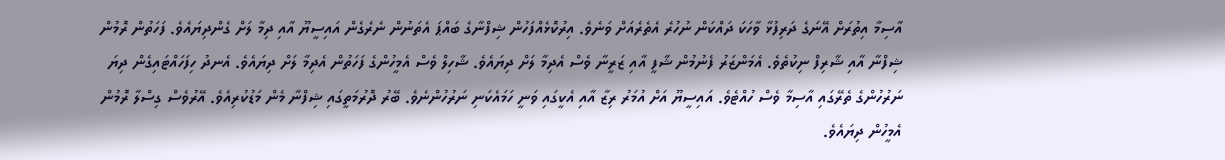އާސިމާ އިތުރަށް އޭނަގެ ދަރިފުޅާ ވާހަކަ ދައްކަން ނުހުރެ އެތެރެއަށް ވަނެވެ. އިރުކޮޅެއްފަހުން ޝިފްނާގެ ބައްޕަ އެތަނުން ނެރެގެން އައިސީޔޫ އާއި ދިމާ ލަށް ގެންދިޔައެވެ. ފަހަތުން ރޮމުން ޝިފްނާ އާއި ޝާރިފް ނިކުތެވެ. އެމަންޒަރު ފެނުމުން ޝާފީ އާއި ޒަރީނާ ވެސް އެދިމާ ލަށް ދިޔައެވެ. ޝާހިލް ވެސް އެމީހުންގެ ފަހަތުން އެދިމާ ލަށް ދިޔައެވެ. އެނދު ހިފަހައްޓައިގެން ދިޔަ ނަރުހުންގެ ތެރޭގައި އާސިމާ ވެސް ހުއްޓެވެ. އައިސީޔޫ އަށް އުމަރު ރިޒާ އާއި އެކީގައި ވަނީ ހަމައެކަނި ނަރުހުންނެވެ. ބޭރު ދޮރުމަތީގައި ޝިފްނާ މެން މަޑުކުރިއެވެ. އޭރުވެސް ގިސްލާ ރޮމުން އެމީހުން ދިޔައެވެ.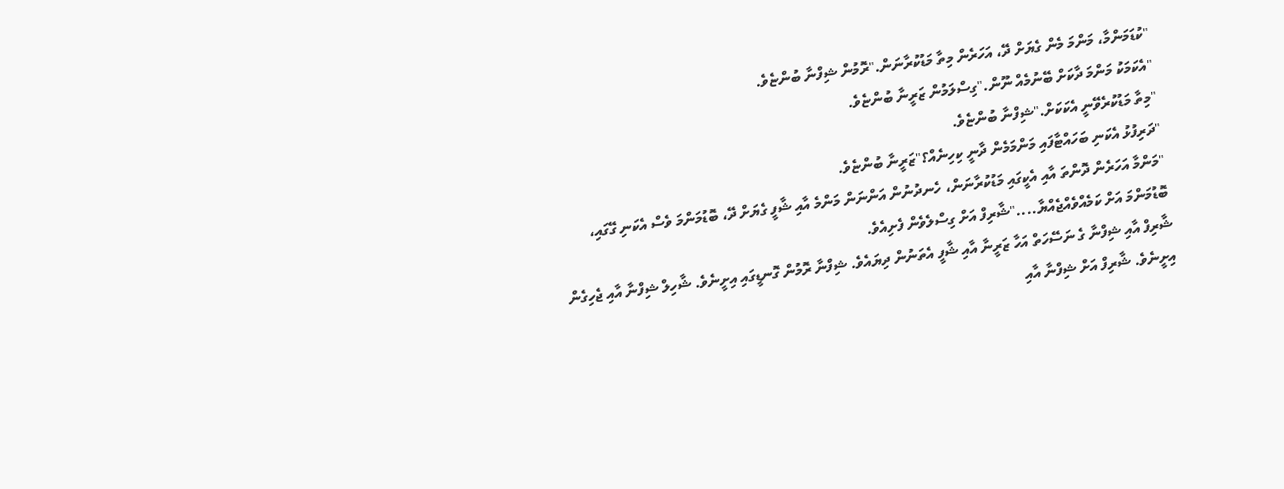"ކުޑަމަންމާ، މަންމަ މެން ގެޔަށް ދޭ، އަހަރެން މިތާ މަޑުކުރާނަން."ރޮމުން ޝިފްނާ ބުންޏެވެ.
"އެކަމަކު މަންމަ ދާކަށް ބޭނުމެއް ނޫން."ގިސްލަމުން ޒަރީނާ ބުންޏެވެ.
"މިތާ މަޑުކުރެވޭނީ އެކަކަށް."ޝިފްނާ ބުންޏެވެ.
"ދަރިފުޅު އެކަނި ބަހައްޓާފައި މަންމަމެން ދާނީ ކިހިނެއް؟"ޒަރީނާ ބުންޏެވެ.
"މަންމާ އަހަރެން ދޮންތަ އާއި އެކީގައި މަޑުކުރާނަން، ހެނދުނުން އަންނަން މަންމެ އާއި ޝާފީ ގެޔަށް ދޭ، ބޮޑުމަންމަ ވެސް އެކަނި ގޭގައި، ބޮޑުމަންމަ އަށް ކަމެއްވެއްޖެއްޔާ...."ޝާރިފް އަށް ގިސްލެވެން ފެށިއެވެ.
ޝާރިފް އާއި ޝިފްނާ ގެ ނަސޭހަތް އަހާ ޒަރީނާ އާއި ޝާފީ އެތަނުން ދިޔައެވެ. ޝިފްނާ ރޮމުން ގޮނޑީގައި އިށީނެވެ. ޝާހިލް ޝިފްނާ އާއި ޖެހިގެން އިށީނެވެ. ޝާރިފް އަށް ޝިފްނާ އާއި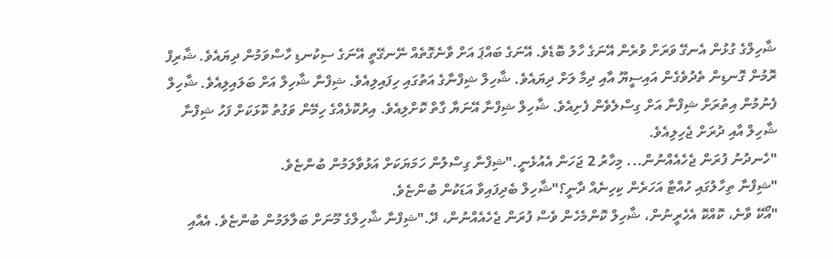ޝާހިލްގެ ގުޅުން އެނގޭ ވަރަށް ވުރެން އޭނަގެ ހާލު ބޮޑެވެ. އޭނަގެ ބައްޕަ އަށް ވާނެގޮތެއް ނޭނގޭތީ އޭނަގެ ސިކުނޑި ހާސްވަމުން ދިޔައެވެ. ޝާރިފް ރޮމުން ގޮނޑިން ތެދުވެގެން އައިސީޔޫ އާއި ދިމާ ލަށް ދިޔައެވެ. ޝާހިލް ޝިފްނާގެ އަތުގައި ހިފައިލިއެވެ. ޝިފްނާ ޝާހިލް އަށް ބަލައިލިއެވެ. ޝާހިލް ފެނުމުން އިތުރަށް ޝިފްނާ އަށް ގިސްލެވެން ފެށިއެވެ. ޝާހިލް ޝިފްނާ އޭނަޔާ ގާތް ކޮށްލިއެވެ. އިރުކޮޅެއްގެ ހިމޭން ވަގުތު ކޮޅަކަށް ފަހު ޝިފްނާ ޝާހިލް އާއި ދުރަށް ޖެހިލިއެވެ.
"ހެނދުނު ފުރަން ޖެހެއެއްނުން... މިހާރު 2 ޖަހަން އެއުޅެނީ."ޝިފްނާ ގިސްލުން ހަމަޔަކަށް އަޅުވާލަމުން ބުންޏެވެ.
"ޝިފްނާ ތިހާލުގައި ހުއްޓާ އަހަރެން ކިހިނެއް ދާނީ؟"ޝާހިލް ބެދިފައިވާ އަޑަކުން ބުންޏެވެ.
"އޯކޭ ވާނެ، ކޮއްކޮ އެހެރީނުން، ޝާހިލް ކޮންމެހެން ވެސް ފުރަން ޖެހެއެއްނުން، ދޭ."ޝިފްނާ ޝާހިލްގެ މޫނަށް ބަލާލަމުން ބުންޏެވެ. އެއާއި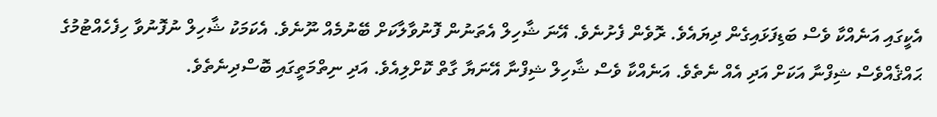އެކީގައި އަނެއްކާ ވެސް ބަޑިފަޅައިގެން ދިޔައެވެ. ރޮވެން ފެށުނެވެ. އޭނަ ޝާހިލް އެތަނުން ފޮނުވާލާކަށް ބޭނުމެއް ނޫނެވެ. އެކަމަކު ޝާހިލް ނުފޮނުވާ ހިފެހެއްޓުމުގެ ޙައްޤެއްވެސް ޝިފްނާ އަކަށް އަދި އެއް ނެތެވެ. އަނެއްކާ ވެސް ޝާހިލް ޝިފްނާ އޭނަޔާ ގާތް ކޮށްލިއެވެ. އަދި ނިތްމަތީގައި ބޮސްދިނެތެވެ.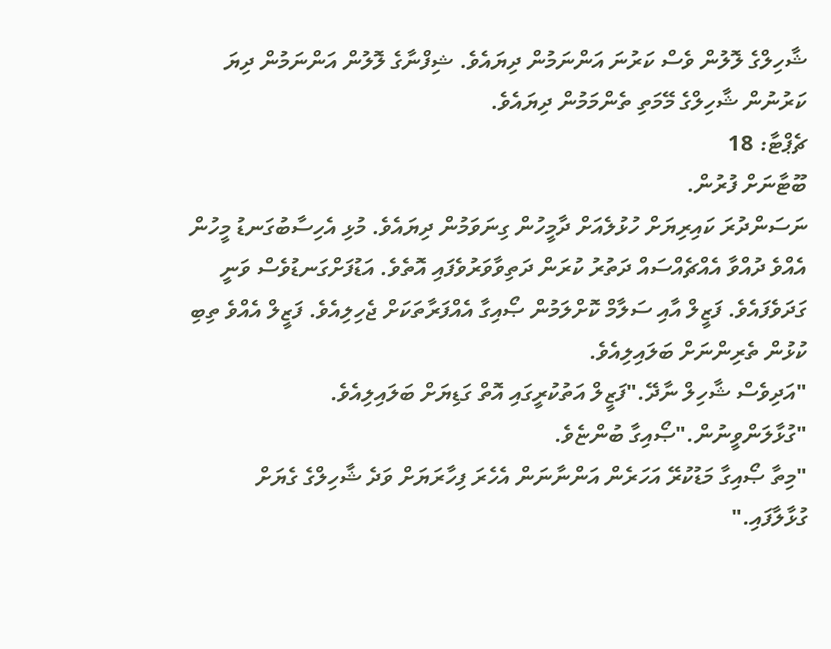ޝާހިލްގެ ލޮލުން ވެސް ކަރުނަ އަންނަމުން ދިޔައެވެ. ޝިފްނާގެ ލޮލުން އަންނަމުން ދިޔަ ކަރުނުން ޝާހިލްގެ މޭމަތި ތެންމަމުން ދިޔައެވެ.
ޗެޕްޓާ: 18
ބޫޓާނަށް ފުރުން.
ނަސަންދުރަ ކައިރިޔަށް ހުޅުލެއަށް ދާމީހުން ގިނަވަމުން ދިޔައެވެ. މުޅި އެހިސާބުގަނޑު މީހުން އެއްވެ ދުއްވާ އެއްޗެއްސައް ދަތުރު ކުރަން ދަތިވާވަރުވެފައި އޮތެވެ. އަޑުފަށްގަނޑުވެސް ވަނީ ގަދަވެފައެވެ. ފަޒީލް އާއި ސަލާމް ކޮށްލަމުން ޞޯއިގާ އެއްފަރާތަކަށް ޖެހިލިއެވެ. ފަޒީލް އެއްވެ ތިބި ކުޅުން ތެރިންނަށް ބަލައިލިއެވެ.
"އަދިވެސް ޝާހިލް ނާދޭ."ފަޒީލް އަތުކުރީގައި އޮތް ގަޑިޔަށް ބަލައިލިއެވެ.
"ގުޅާލަންވީނުން."ޞޯއިގާ ބުންޏެވެ.
"މިތާ ޞޯއިގާ މަޑުކުރޭ އަހަރެން އަންނާނަން އެހެރަ ފިހާރަޔަށް ވަދެ ޝާހިލްގެ ގެޔަށް ގުޅާލާފައި."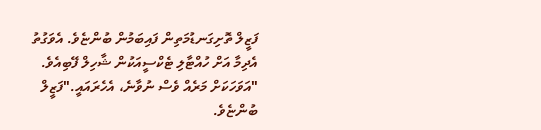ފަޒީލް ތޮށިގަނޑުމަތިން ފައިބަމުން ބުންޏެވެ. އެވަގުތު އެދިމާ އަށް ހުއްޓާލި ޓެކްސީއަކުން ޝާހިލް ފޭބިއެވެ.
"އަވަހަކަށް މަރެއް ވެސް ނުވާނެ، އެހެރައައީ."ފަޒީލް ބުންޏެވެ.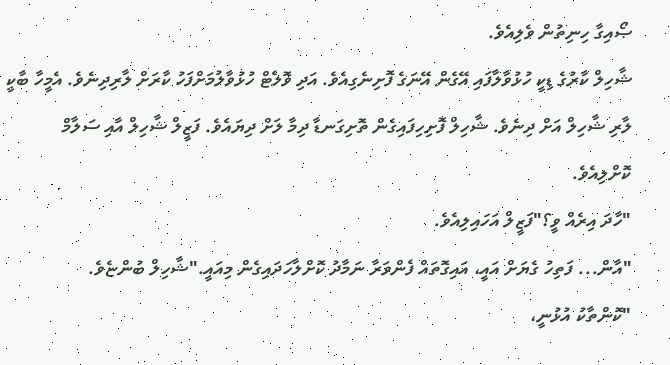ޞޯއިގާ ހިނިތުން ވެލިއެވެ.
ޝާހިލް ކާރުގެ ޑިކީ ހުޅުވާލާފައި އޭގެން އޭނަގެ ފޮށިނެގިއެވެ. އަދި ވޮލެޓް ހުޅުވާލުމަށްފަހު ކާރަށް ލާރިދިނެވެ. އެމީހާ ބާކީ ލާރި ޝާހިލް އަށް ދިނެވެ. ޝާހިލް ފޮށިހިފައިގެން ތޮށިގަނޑާ ދިމާ ލަށް ދިޔައެވެ. ފަޒީލް ޝާހިލް އާއި ސަލާމް ކޮށްލިއެވެ.
"ހާދަ އިރެއް ވީ؟"ފަޒީލް އަހައިލިއެވެ.
"އާން... ފަތިހު ގެޔަށް އައީ، އައިގޮތައް ފެންވަރާ ނަމާދު ކޮށްލާހަދައިގެން މިއައީ."ޝާހިލް ބުންޏެވެ.
"ކޮންތާކު އުޅުނީ،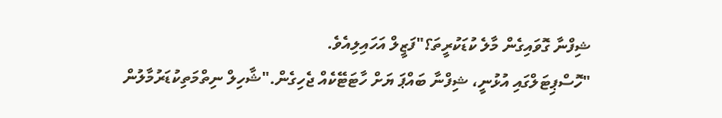ޝިފްނާ ގޮވައިގެން މާލެ ކުޑަކުރީތަ؟"ފަޒީލް އަހައިލިއެވެ.
"ހޮސްޕިޓަލްގައި އުޅުނީ، ޝިފްނާ ބައްޕަ ޔަށް ހާޓަޓޭކެއް ޖެހިގެން."ޝާހިލް ނިތްމަތިކުޑަރުމާލުން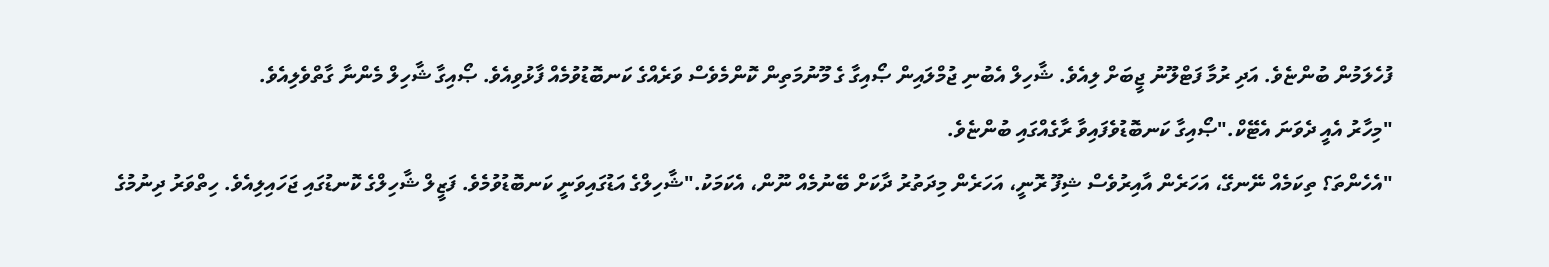ފުހެލަމުން ބުންޏެވެ. އަދި ރުމާ ފަޓްލޫނު ޖީބަށް ލިއެވެ. ޝާހިލް އެބުނި ޖުމްލައިން ޞޯއިގާ ގެ މޫނުމަތިން ކޮންމެވެސް ވަރެއްގެ ކަނބޮޑުވުމެއް ފާޅުވިއެވެ. ޞޯއިގާ ޝާހިލް މެންނާ ގާތްވެލިއެވެ.
"މިހާރު އެއީ ދެވަނަ އެޓޭކް."ޞޯއިގާ ކަނބޮޑުވެފައިވާ ރާގެއްގައި ބުންޏެވެ.
"އެހެންތަ؟ ތިކަމެއް ނޭނގޭ، އަހަރެން އާއިރުވެސް ޝިފޫ ރޮނީ، އަހަރެން މިދަތުރު ދާކަށް ބޭނުމެއް ނޫން، އެކަމަކު."ޝާހިލްގެ އަޑުގައިވަނީ ކަނބޮޑުވުމެވެ. ފަޒީލް ޝާހިލްގެ ކޮނޑުގައި ޖަހައިލިއެވެ. ހިތްވަރު ދިނުމުގެ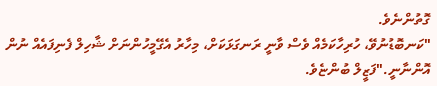ގޮތުންނެވެ.
"ކަނބޮޑުނުވޭ، ހުރިހާކަމެއް ވެސް ވާނީ ރަނގަޅަކަށް، މިހާރު އެގޭމީހުންނަށް ޝާހިލް ފެނިފައެއް ނުން އޮންނާނީ."ފަޒީލް ބުންޏެވެ.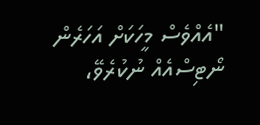"އެއްވެސް މީހަކަށް އަހަރެން ނޯޓިސްއެއް ނުކުރެވޭ،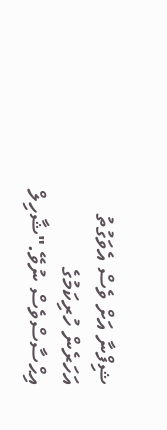ޝިފްނާ އަށް ވެސް އެވަގުތު އަހަރެން ހުރިކަމުގެ އިޙްސާސްވެސް ނުވޭ."ޝާހިލް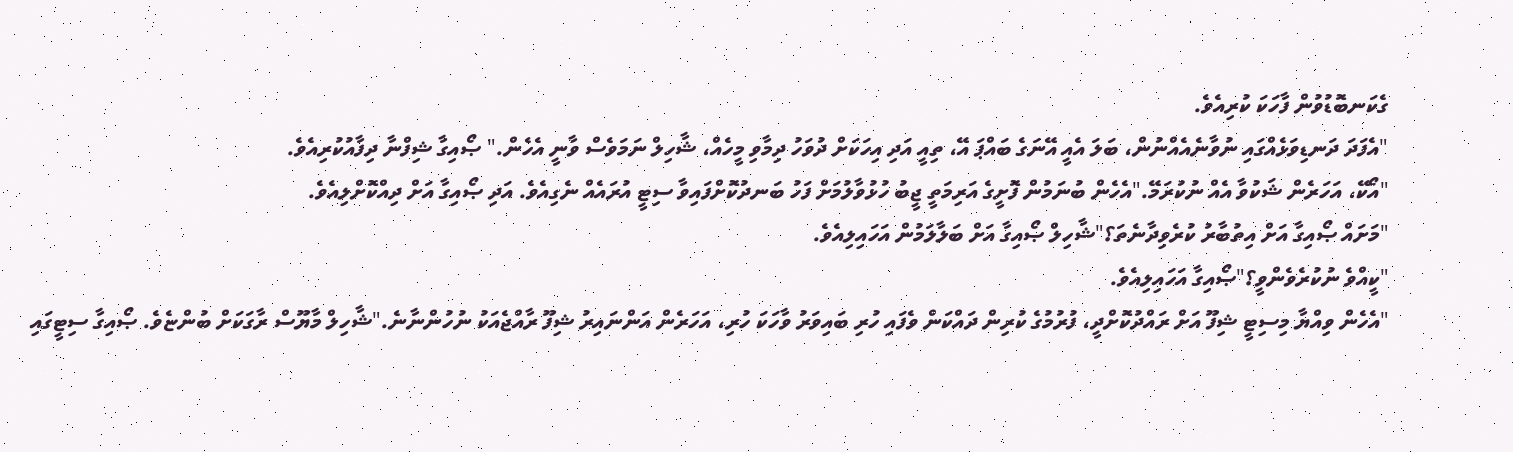ގެކަނބޮޑުވުން ފާހަކަ ކުރިއެވެ.
"އެފަދަ ދަނޑިވަޅެއްގައި ނުވާނެއެއްނުން، ބަލަ އެއީ އޭނަގެ ބައްޕަ އޭ، ތިއީ އަދި އިހަކަށް ދުވަހު ދިމާވި މީހެއް، ޝާހިލް ނަމަވެސް ވާނީ އެހެން." ޞޯއިގާ ޝިފްނާ ދިފާއުކުރިއެވެ.
"އޯކޭ، އަހަރެން ޝަކުވާ އެއް ނުކުރަމޭ."އެހެން ބުނަމުން ފޮށީގެ އަރިމަތީ ޖީބު ހުޅުވާލުމަށް ފަހު ބަނދުކޮށްފައިވާ ސިޓީ އުރައެއް ނެގިއެވެ. އަދި ޞޯއިގާ އަށް ދިއްކޮށްލިއެވެ.
"މަށައް ޞޯއިގާ އަށް އިތުބާރު ކުރެވިދާނެތަ؟"ޝާހިލް ޞޯއިގާ އަށް ބަލާލަމުން އަހައިލިއެވެ.
"ކީއްވެ ނުކުރެވެންވީ؟"ޞޯއިގާ އަހައިލިއެވެ.
"އެހެން ވިއްޔާ މިސިޓީ ޝިފޫ އަށް ރައްދުކޮށްދީ، ފުރުމުގެ ކުރިން ދައްކަން ވެފައި ހުރި ބައިވަރު ވާހަކަ ހުރި، އަހަރެން އަންނައިރު ޝިފޫ ރާއްޖެއަކު ނުހުންނާނެ."ޝާހިލް މާޔޫސް ރާގަކަށް ބުންޏެވެ. ޞޯއިގާ ސިޓީގައި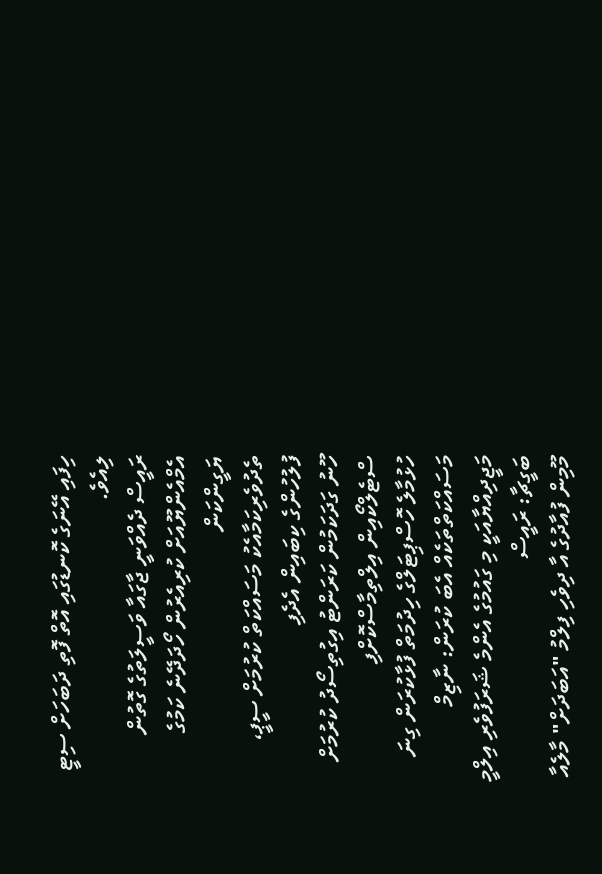ހިފައި އޭނަގެ ކޮނޑުގައި އޮތް ފޮތި ދަބަހަށް ސިޓީ ލިއެވެ.
ރައީސް ދެއްވަނީ ޖާގައާ ވަސީލަތުގެ ގޮތުން އެމްއެންޔޫއަށް ކުރިއެރުން ހޯދަދޭނެ ކަމުގެ ޔަގީންކަން
ތެދުވެރިކަމާއެކު މަސައްކަތް ކުރުމަށް ސީޕީ، ފުލުހުންގެ ކިބައިން އެދެފި
ހޫނު ގަދަކަމުން ކަރަންޓު އިގުތިސޯދު ކުރުމަށް ސްޓެލްކޯއިން އިލްތިމާސްކޮށްފި
ހުޅުމާލެ ހޮސްޕިޓަލްގެ ހިދުމަތް ފުޅާކުރަން ގިނަ މަސައްކަތްތަކެއް އެބަ ކުރަން: ނާޒިމް
މަޖީދިއްޔާއަކީ މި ގައުމުގެ އެންމެ ޝަރަފުވެރި އިލްމީ ބަގީޗާ: ރައީސް
މޫމިން ފުއާދުގެ އާ ދިވެހި ފިލްމު "އަބަދަށް" މާލެއާ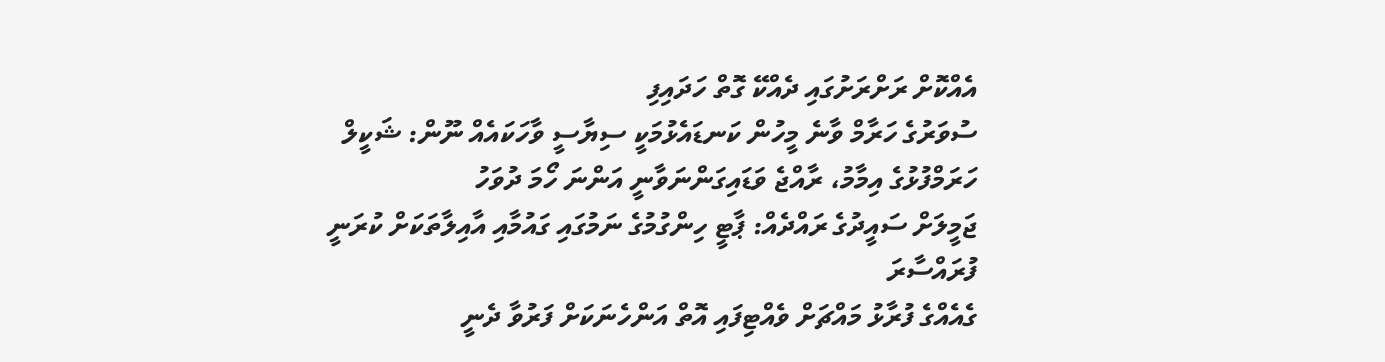އެއްކޮށް ރަށްރަށުގައި ދެއްކޭ ގޮތް ހަދައިފި
ސުވަރުގެ ހަރާމް ވާނެ މީހުން ކަނޑައެޅުމަކީ ސިޔާސީ ވާހަކައެއް ނޫން: ޝަކީލް
ހަރަމްފުޅުގެ އިމާމު، ރާއްޖެ ވަޑައިގަންނަވާނީ އަންނަ ހޯމަ ދުވަހު
ޖަމީލަށް ސައީދުގެ ރައްދެއް: ޕާޓީ ހިންގުމުގެ ނަމުގައި ގައުމާއި އާއިލާތަކަށް ކުރަނީ ފުރައްސާރަ
ގެއެއްގެ ފުރާޅު މައްޗަށް ވެއްޓިފައި އޮތް އަންހެނަކަށް ފަރުވާ ދެނީ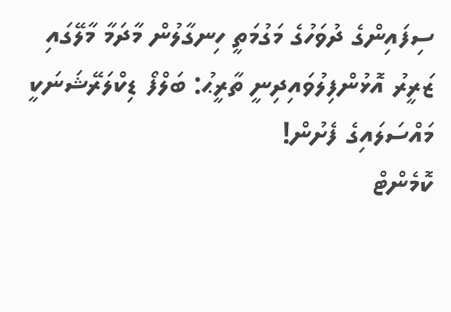ސިފައިންގެ ދުވަހުގެ މަގުމަތީ ހިނގާލުން މާދަމާ މާލޭގައި
ޒަރީރު އޮޅުންފިލުވައިދިނީ ތާރީޙު: ބަލްފޯ ޑިކްލަރޭޝަނަކީ މައްސަލައިގެ ފެށުން!
ކޮމެންޓް